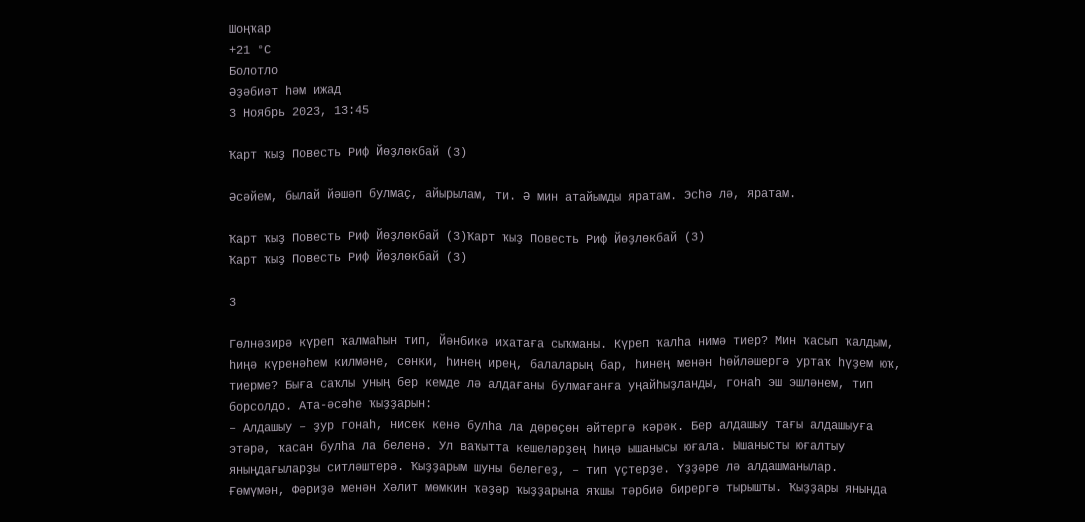Шоңҡар
+21 °С
Болотло
Әҙәбиәт һәм ижад
3 Ноябрь 2023, 13:45

Ҡарт ҡыҙ Повесть Риф Йөҙлөкбай (3)

Әсәйем, былай йәшәп булмаҫ, айырылам, ти. Ә мин атайымды яратам. Эсһә лә, яратам.

Ҡарт ҡыҙ Повесть Риф Йөҙлөкбай (3)Ҡарт ҡыҙ Повесть Риф Йөҙлөкбай (3)
Ҡарт ҡыҙ Повесть Риф Йөҙлөкбай (3)

3

Гөлнәзирә күреп ҡалмаһын тип, Йәнбикә ихатаға сыҡманы. Күреп ҡалһа нимә тиер? Мин ҡасып ҡалдым, һиңә күренәһем килмәне, сөнки, һинең ирең, балаларың бар, һинең менән һөйләшергә уртаҡ һүҙем юҡ, тиерме? Быға саҡлы уның бер кемде лә алдағаны булмағанға уңайһыҙланды, гонаһ эш эшләнем, тип борсолдо. Ата-әсәһе ҡыҙҙарын:
– Алдашыу – ҙур гонаһ, нисек кенә булһа ла дөрөҫөн әйтергә кәрәк. Бер алдашыу тағы алдашыуға этәрә, ҡасан булһа ла беленә. Ул ваҡытта кешеләрҙең һиңә ышанысы юғала. Ышанысты юғалтыу яныңдағыларҙы ситләштерә. Ҡыҙҙарым шуны белегеҙ, – тип үҫтерҙе. Үҙҙәре лә алдашманылар.
Ғөмүмән, Фәриҙә менән Хәлит мөмкин ҡәҙәр ҡыҙҙарына яҡшы тәрбиә бирергә тырышты. Ҡыҙҙары янында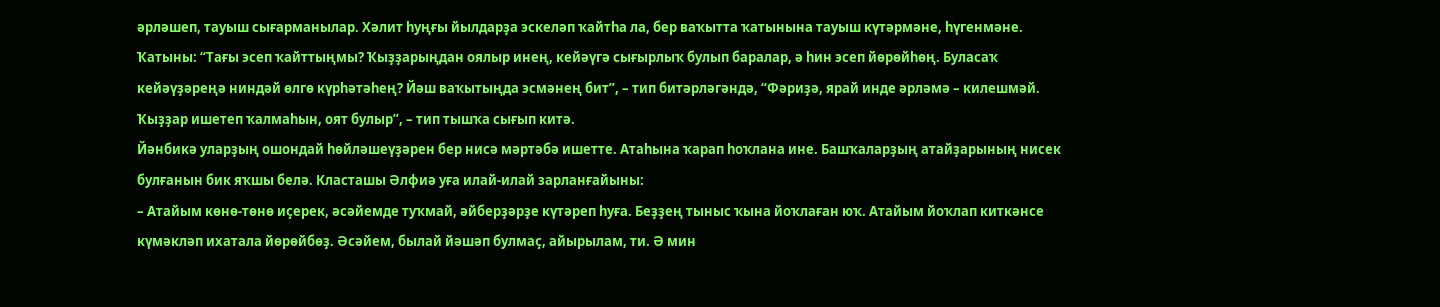әрләшеп, тауыш сығарманылар. Хәлит һуңғы йылдарҙа эскеләп ҡайтһа ла, бер ваҡытта ҡатынына тауыш күтәрмәне, һүгенмәне.
Ҡатыны: “Тағы эсеп ҡайттыңмы? Ҡыҙҙарыңдан оялыр инең, кейәүгә сығырлыҡ булып баралар, ә һин эсеп йөрөйһөң. Буласаҡ кейәүҙәреңә ниндәй өлгө күрһәтәһең? Йәш ваҡытыңда эсмәнең бит”, – тип битәрләгәндә, “Фәриҙә, ярай инде әрләмә – килешмәй. Ҡыҙҙар ишетеп ҡалмаһын, оят булыр”, – тип тышҡа сығып китә.
Йәнбикә уларҙың ошондай һөйләшеүҙәрен бер нисә мәртәбә ишетте. Атаһына ҡарап һоҡлана ине. Башҡаларҙың атайҙарының нисек булғанын бик яҡшы белә. Класташы Әлфиә уға илай-илай зарланғайыны:
– Атайым көнө-төнө иҫерек, әсәйемде туҡмай, әйберҙәрҙе күтәреп һуға. Беҙҙең тыныс ҡына йоҡлаған юҡ. Атайым йоҡлап киткәнсе күмәкләп ихатала йөрөйбөҙ. Әсәйем, былай йәшәп булмаҫ, айырылам, ти. Ә мин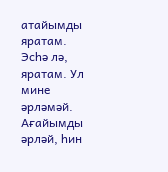атайымды яратам. Эсһә лә, яратам. Ул мине әрләмәй. Ағайымды әрләй, һин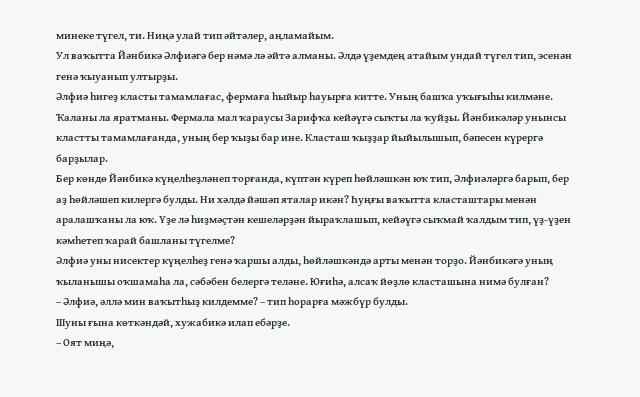минеке түгел, ти. Ниңә улай тип әйтәлер, аңламайым.
Ул ваҡытта Йәнбикә Әлфиәгә бер нәмә лә әйтә алманы. Әлдә үҙемдең атайым ундай түгел тип, эсенән генә ҡыуанып ултырҙы.
Әлфиә һигеҙ класты тамамлағас, фермаға һыйыр һауырға китте. Уның башҡа уҡығыһы килмәне. Ҡаланы ла яратманы. Фермала мал ҡараусы Зарифҡа кейәүгә сыҡты ла ҡуйҙы. Йәнбикәләр унынсы кластты тамамлағанда, уның бер ҡыҙы бар ине. Класташ ҡыҙҙар йыйылышып, бәпесен күрергә барҙылар.
Бер көндө Йәнбикә күңелһеҙләнеп торғанда, күптән күреп һөйләшкән юҡ тип, Әлфиәләргә барып, бер аҙ һөйләшеп килергә булды. Ни хәлдә йәшәп яталар икән? Һуңғы ваҡытта класташтары менән аралашҡаны ла юҡ. Үҙе лә һиҙмәҫтән кешеләрҙән йыраҡлашып, кейәүгә сыҡмай ҡалдым тип, үҙ-үҙен кәмһетеп ҡарай башланы түгелме?
Әлфиә уны нисектер күңелһеҙ генә ҡаршы алды, һөйләшкәндә арты менән торҙо. Йәнбикәгә уның ҡыланышы оҡшамаһа ла, сәбәбен белергә теләне. Юғиһә, алсаҡ йөҙлө класташына нимә булған?
– Әлфиә, әллә мин ваҡытһыҙ килдемме? – тип һорарға мәжбүр булды.
Шуны ғына көткәндәй, хужабикә илап ебәрҙе.
– Оят миңә,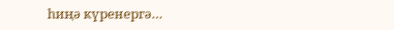һиңә күренергә…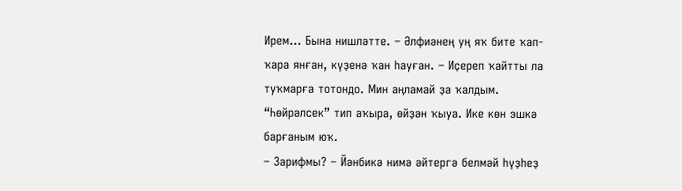Ирем… Бына нишләтте. – Әлфиәнең уң яҡ бите ҡап-ҡара янған, күҙенә ҡан һауған. – Иҫереп ҡайтты ла туҡмарға тотондо. Мин аңламай ҙа ҡалдым. “Һөйрәлсек” тип аҡыра, өйҙән ҡыуа. Ике көн эшкә барғаным юҡ.
– Зарифмы? – Йәнбикә нимә әйтергә белмәй һүҙһеҙ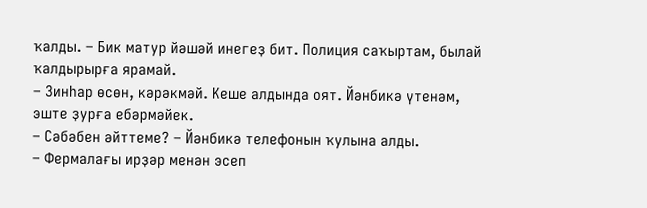ҡалды. – Бик матур йәшәй инегеҙ бит. Полиция саҡыртам, былай ҡалдырырға ярамай.
– Зинһар өсөн, кәрәкмәй. Кеше алдында оят. Йәнбикә үтенәм, эште ҙурға ебәрмәйек.
– Сәбәбен әйттеме? – Йәнбикә телефонын ҡулына алды.
– Фермалағы ирҙәр менән эсеп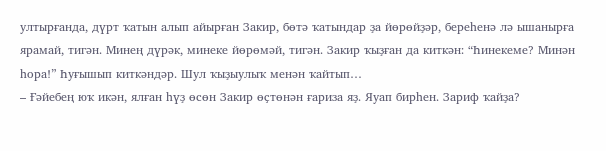ултырғанда, дүрт ҡатын алып айырған Закир, бөтә ҡатындар ҙа йөрөйҙәр, береһенә лә ышанырға ярамай, тигән. Минең дүрәк, минеке йөрөмәй, тигән. Закир ҡыҙған да киткән: “Һинекеме? Минән һора!” Һуғышып киткәндәр. Шул ҡыҙыулыҡ менән ҡайтып…
– Ғәйебең юҡ икән, ялған һүҙ өсөн Закир өҫтөнән ғариза яҙ. Яуап бирһен. Зариф ҡайҙа?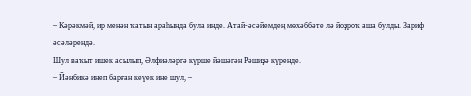– Кәрәкмәй, ир менән ҡатын араһында була инде. Атай-әсәйемдең мөхәббәте лә йоҙроҡ аша булды. Зариф әсәләрендә.
Шул ваҡыт ишек асылып, Әлфиәләргә күрше йәшәгән Рәшиҙә күренде.
– Йәнбикә инеп барған кеүек ине шул, –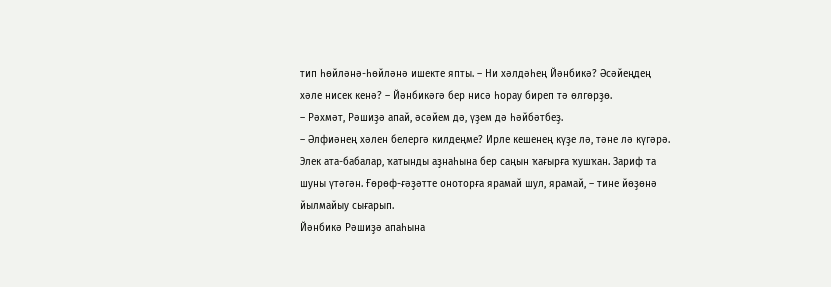тип һөйләнә-һөйләнә ишекте япты. – Ни хәлдәһең Йәнбикә? Әсәйеңдең хәле нисек кенә? – Йәнбикәгә бер нисә һорау биреп тә өлгөрҙө.
– Рәхмәт, Рәшиҙә апай, әсәйем дә, үҙем дә һәйбәтбеҙ.
– Әлфиәнең хәлен белергә килдеңме? Ирле кешенең күҙе лә, тәне лә күгәрә. Элек ата-бабалар, ҡатынды аҙнаһына бер саңын ҡағырға ҡушҡан. Зариф та шуны үтәгән. Ғөрөф-ғәҙәтте оноторға ярамай шул, ярамай, – тине йөҙөнә йылмайыу сығарып.
Йәнбикә Рәшиҙә апаһына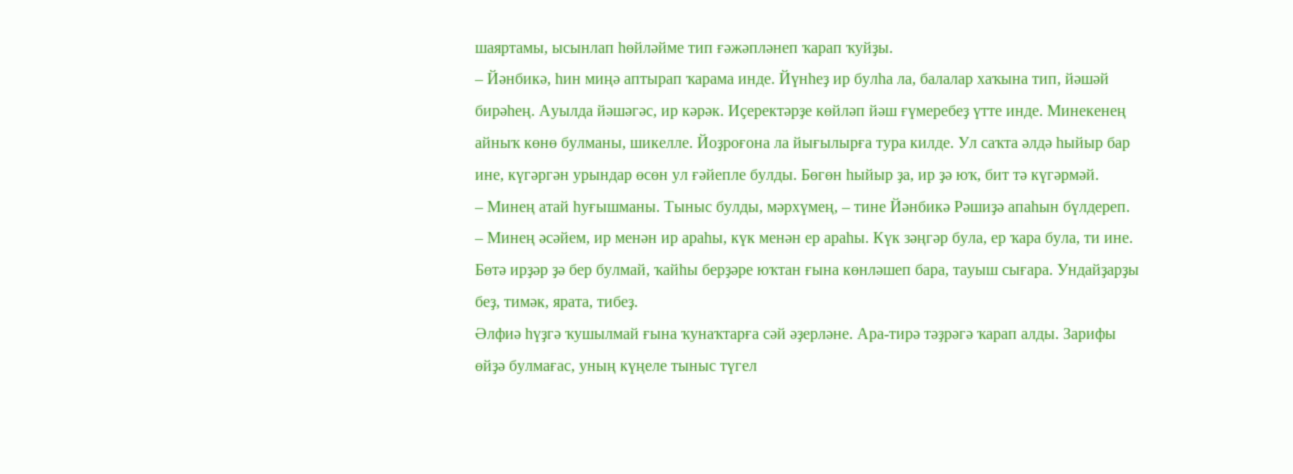шаяртамы, ысынлап һөйләйме тип ғәжәпләнеп ҡарап ҡуйҙы.
– Йәнбикә, һин миңә аптырап ҡарама инде. Йүнһеҙ ир булһа ла, балалар хаҡына тип, йәшәй бирәһең. Ауылда йәшәгәс, ир кәрәк. Иҫеректәрҙе көйләп йәш ғүмеребеҙ үтте инде. Минекенең айныҡ көнө булманы, шикелле. Йоҙроғона ла йығылырға тура килде. Ул саҡта әлдә һыйыр бар ине, күгәргән урындар өсөн ул ғәйепле булды. Бөгөн һыйыр ҙа, ир ҙә юҡ, бит тә күгәрмәй.
– Минең атай һуғышманы. Тыныс булды, мәрхүмең, – тине Йәнбикә Рәшиҙә апаһын бүлдереп.
– Минең әсәйем, ир менән ир араһы, күк менән ер араһы. Күк зәңгәр була, ер ҡара була, ти ине. Бөтә ирҙәр ҙә бер булмай, ҡайһы берҙәре юҡтан ғына көнләшеп бара, тауыш сығара. Ундайҙарҙы беҙ, тимәк, ярата, тибеҙ.
Әлфиә һүҙгә ҡушылмай ғына ҡунаҡтарға сәй әҙерләне. Ара-тирә тәҙрәгә ҡарап алды. Зарифы өйҙә булмағас, уның күңеле тыныс түгел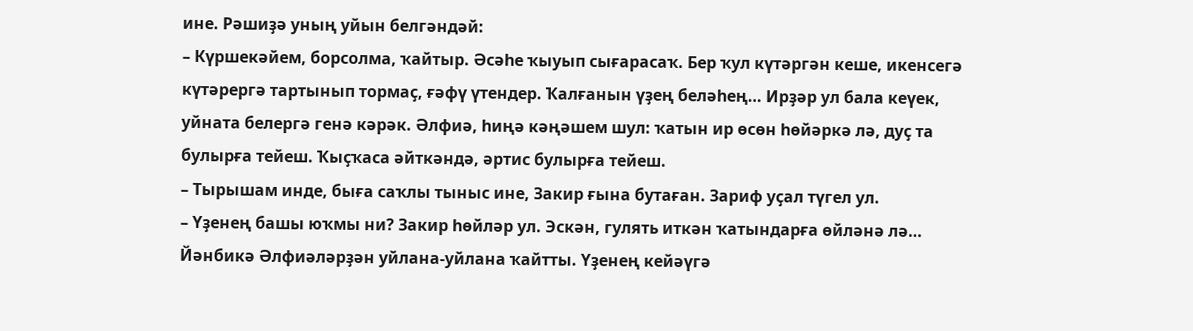ине. Рәшиҙә уның уйын белгәндәй:
– Күршекәйем, борсолма, ҡайтыр. Әсәһе ҡыуып сығарасаҡ. Бер ҡул күтәргән кеше, икенсегә күтәрергә тартынып тормаҫ, ғәфү үтендер. Ҡалғанын үҙең беләһең… Ирҙәр ул бала кеүек, уйната белергә генә кәрәк. Әлфиә, һиңә кәңәшем шул: ҡатын ир өсөн һөйәркә лә, дуҫ та булырға тейеш. Ҡыҫҡаса әйткәндә, әртис булырға тейеш.
– Тырышам инде, быға саҡлы тыныс ине, Закир ғына бутаған. Зариф уҫал түгел ул.
– Үҙенең башы юҡмы ни? Закир һөйләр ул. Эскән, гулять иткән ҡатындарға өйләнә лә…
Йәнбикә Әлфиәләрҙән уйлана-уйлана ҡайтты. Үҙенең кейәүгә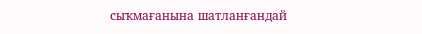сыҡмағанына шатланғандай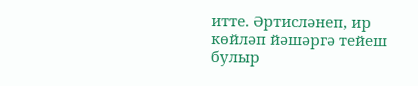итте. Әртисләнеп, ир көйләп йәшәргә тейеш булыр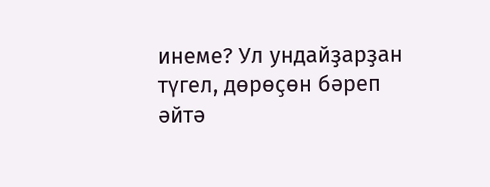инеме? Ул ундайҙарҙан түгел, дөрөҫөн бәреп әйтә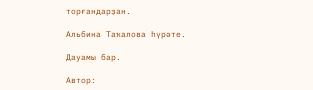торғандарҙан.

Альбина Таҡалова һүрәте.

Дауамы бар.

Автор: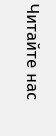Читайте нас